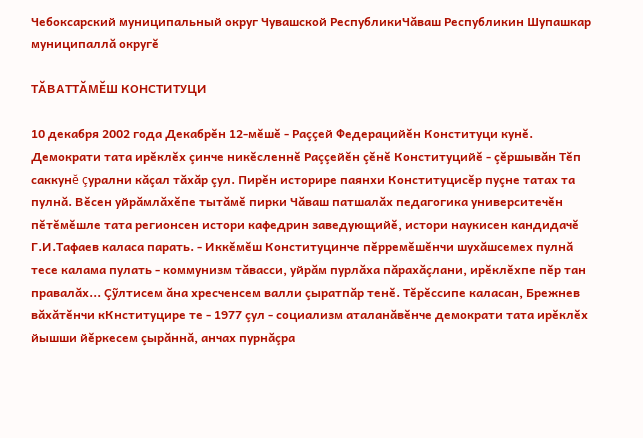Чебоксарский муниципальный округ Чувашской РеспубликиЧăваш Республикин Шупашкар муниципаллă округĕ

ТĂВАТТĂМĔШ КОНСТИТУЦИ

10 декабря 2002 года Декабрĕн 12-мĕшĕ - Раççей Федерацийĕн Конституци кунĕ. Демократи тата ирĕклĕх çинче никĕсленнĕ Раççейĕн çĕнĕ Конституцийĕ - çĕршывăн Тĕп саккунĕ çурални кăçал тăхăр çул. Пирĕн историре паянхи Конституцисĕр пуçне татах та пулнă. Вĕсен уйрăмлăхĕпе тытăмĕ пирки Чăваш патшалăх педагогика университечĕн пĕтĕмĕшле тата регионсен истори кафедрин заведующийĕ, истори наукисен кандидачĕ Г.И.Тафаев каласа парать. - Иккĕмĕш Конституцинче пĕрремĕшĕнчи шухăшсемех пулнă тесе калама пулать - коммунизм тăвасси, уйрăм пурлăха пăрахăçлани, ирĕклĕхпе пĕр тан правалăх... Çỹлтисем ăна хресченсем валли çыратпăр тенĕ. Тĕрĕссипе каласан, Брежнев вăхăтĕнчи кКнституцире те - 1977 çул - социализм аталанăвĕнче демократи тата ирĕклĕх йышши йĕркесем çырăннă, анчах пурнăçра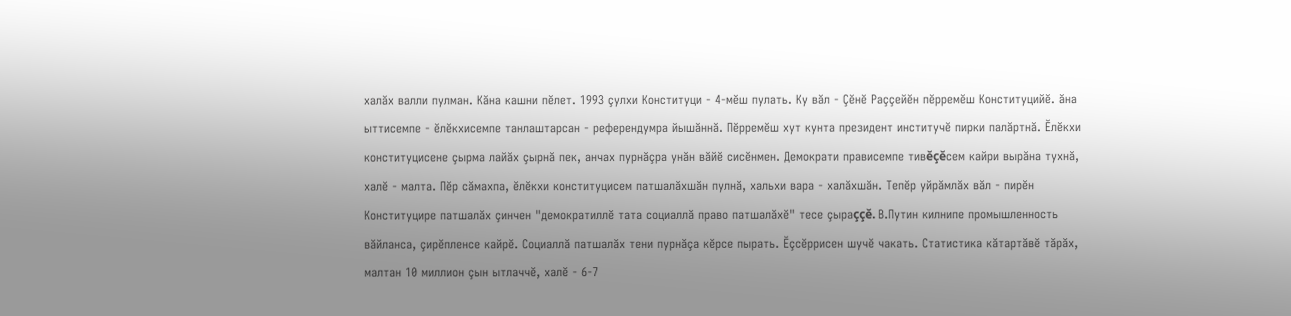халăх валли пулман. Кăна кашни пĕлет. 1993 çулхи Конституци - 4-мĕш пулать. Ку вăл - Çĕнĕ Раççейĕн пĕрремĕш Конституцийĕ. ăна ыттисемпе - ĕлĕкхисемпе танлаштарсан - референдумра йышăннă. Пĕрремĕш хут кунта президент институчĕ пирки палăртнă. Ĕлĕкхи конституцисене çырма лайăх çырнă пек, анчах пурнăçра унăн вăйĕ сисĕнмен. Демократи прависемпе тивĕçĕсем кайри вырăна тухнă, халĕ - малта. Пĕр сăмахпа, ĕлĕкхи конституцисем патшалăхшăн пулнă, хальхи вара - халăхшăн. Тепĕр уйрăмлăх вăл - пирĕн Конституцире патшалăх çинчен "демократиллĕ тата социаллă право патшалăхĕ" тесе çыраççĕ. В.Путин килнипе промышленность вăйланса, çирĕпленсе кайрĕ. Социаллă патшалăх тени пурнăçа кĕрсе пырать. Ĕçсĕррисен шучĕ чакать. Статистика кăтартăвĕ тăрăх, малтан 10 миллион çын ытлаччĕ, халĕ - 6-7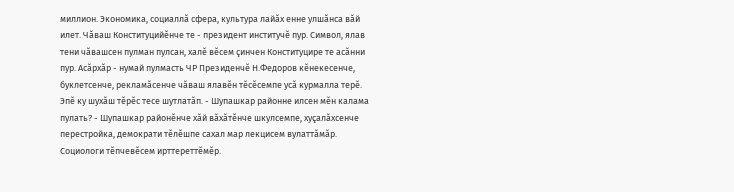миллион. Экономика, социаллă сфера, культура лайăх енне улшăнса вăй илет. Чăваш Конституцийĕнче те - президент институчĕ пур. Символ, ялав тени чăвашсен пулман пулсан, халĕ вĕсем çинчен Конституцире те асăнни пур. Асăрхăр - нумай пулмасть ЧР Президенчĕ Н.Федоров кĕнекесенче, буклетсенче, рекламăсенче чăваш ялавĕн тĕсĕсемпе усă курмалла терĕ. Эпĕ ку шухăш тĕрĕс тесе шутлатăп. - Шупашкар районне илсен мĕн калама пулать? - Шупашкар районĕнче хăй вăхăтĕнче шкулсемпе, хуçалăхсенче перестройка, демократи тĕлĕшпе сахал мар лекцисем вулаттăмăр. Социологи тĕпчевĕсем ирттереттĕмĕр.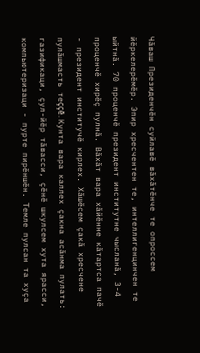Чăваш Президенчĕн суйлавĕ вăхăтĕнче те опроссем йĕркелерĕмĕр. Эпир хресчентен те, интеллигенцинчен те ыйтнă. 70 проценчĕ президент институтне чысланă, 3-4 проценчĕ хирĕç пулнă. Вăхăт вара хăйĕнне кăтартса пачĕ - президент институчĕ кирлех. Хăшĕсем çакă хресчене пулăшмасть теççĕ. Кунта вара каллех çакна асăнма пулать: газификаци, çул-йĕр тăвасси, çĕнĕ шкулсем хута ярасси, компьютеризаци - пурте пирĕншĕн. Темле пулсан та хуçа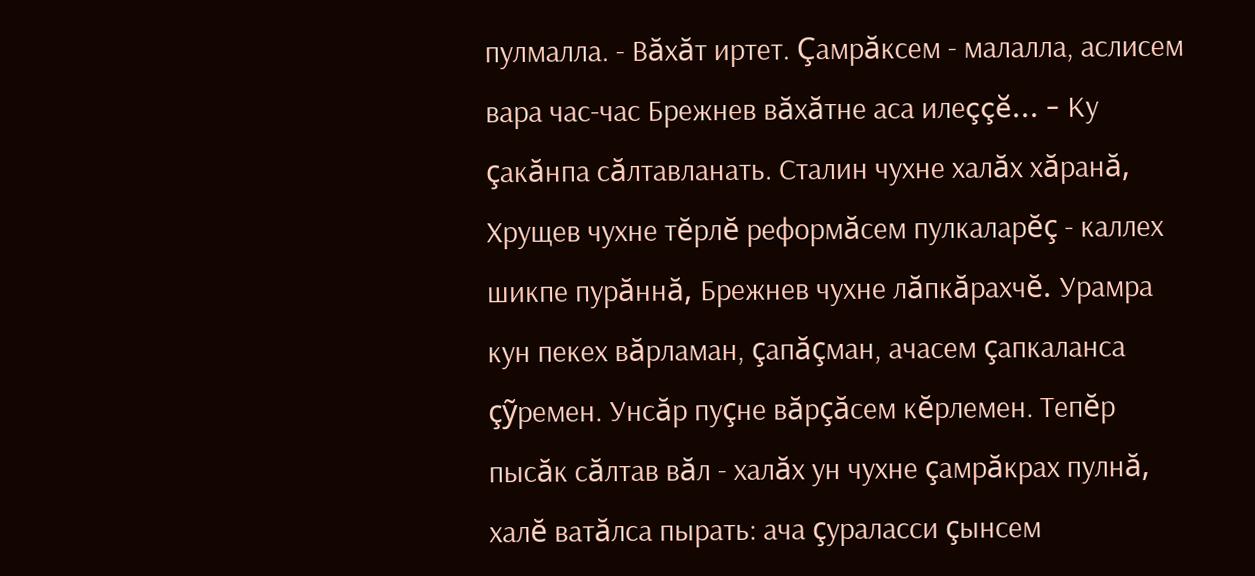пулмалла. - Вăхăт иртет. Çамрăксем - малалла, аслисем вара час-час Брежнев вăхăтне аса илеççĕ... - Ку çакăнпа сăлтавланать. Сталин чухне халăх хăранă, Хрущев чухне тĕрлĕ реформăсем пулкаларĕç - каллех шикпе пурăннă, Брежнев чухне лăпкăрахчĕ. Урамра кун пекех вăрламан, çапăçман, ачасем çапкаланса çỹремен. Унсăр пуçне вăрçăсем кĕрлемен. Тепĕр пысăк сăлтав вăл - халăх ун чухне çамрăкрах пулнă, халĕ ватăлса пырать: ача çураласси çынсем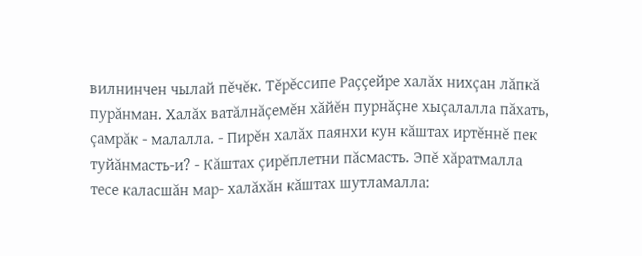вилнинчен чылай пĕчĕк. Тĕрĕссипе Раççейре халăх нихçан лăпкă пурăнман. Халăх ватăлнăçемĕн хăйĕн пурнăçне хыçалалла пăхать, çамрăк - малалла. - Пирĕн халăх паянхи кун кăштах иртĕннĕ пек туйăнмасть-и? - Кăштах çирĕплетни пăсмасть. Эпĕ хăратмалла тесе каласшăн мар- халăхăн кăштах шутламалла: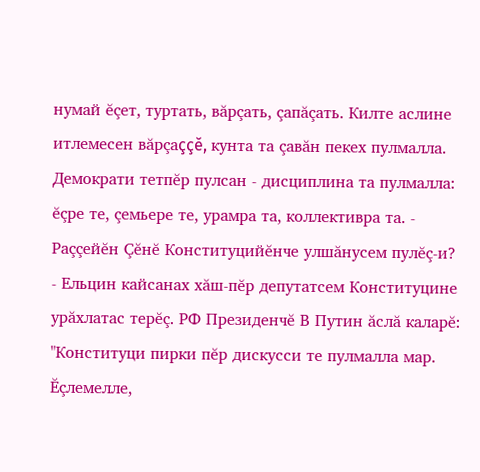нумай ĕçет, туртать, вăрçать, çапăçать. Килте аслине итлемесен вăрçаççĕ, кунта та çавăн пекех пулмалла. Демократи тетпĕр пулсан - дисциплина та пулмалла: ĕçре те, çемьере те, урамра та, коллективра та. - Раççейĕн Çĕнĕ Конституцийĕнче улшăнусем пулĕç-и? - Ельцин кайсанах хăш-пĕр депутатсем Конституцине урăхлатас терĕç. РФ Президенчĕ В Путин ăслă каларĕ: "Конституци пирки пĕр дискусси те пулмалла мар. Ĕçлемелле,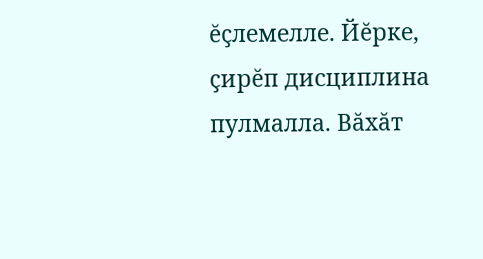ĕçлемелле. Йĕрке, çирĕп дисциплина пулмалла. Вăхăт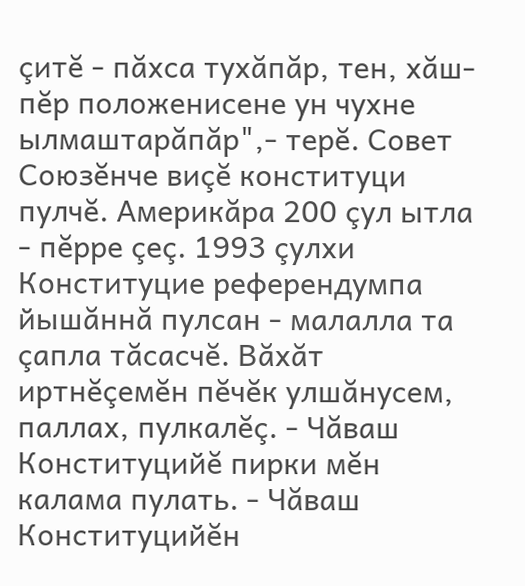çитĕ - пăхса тухăпăр, тен, хăш-пĕр положенисене ун чухне ылмаштарăпăр",- терĕ. Совет Союзĕнче виçĕ конституци пулчĕ. Америкăра 200 çул ытла - пĕрре çеç. 1993 çулхи Конституцие референдумпа йышăннă пулсан - малалла та çапла тăсасчĕ. Вăхăт иртнĕçемĕн пĕчĕк улшăнусем, паллах, пулкалĕç. - Чăваш Конституцийĕ пирки мĕн калама пулать. - Чăваш Конституцийĕн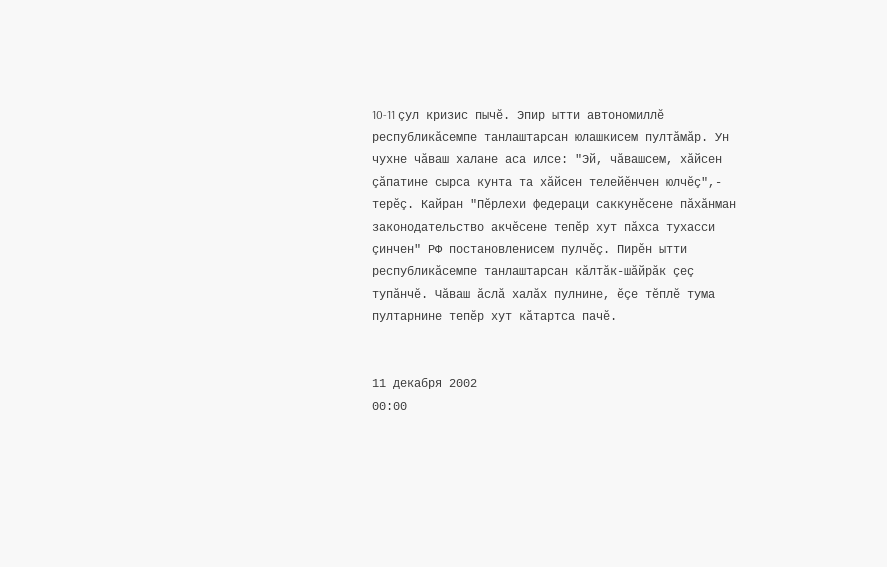10-11 çул кризис пычĕ. Эпир ытти автономиллĕ республикăсемпе танлаштарсан юлашкисем пултăмăр. Ун чухне чăваш халане аса илсе: "Эй, чăвашсем, хăйсен çăпатине сырса кунта та хăйсен телейĕнчен юлчĕç",- терĕç. Кайран "Пĕрлехи федераци саккунĕсене пăхăнман законодательство акчĕсене тепĕр хут пăхса тухасси çинчен" РФ постановленисем пулчĕç. Пирĕн ытти республикăсемпе танлаштарсан кăлтăк-шăйрăк çеç тупăнчĕ. Чăваш ăслă халăх пулнине, ĕçе тĕплĕ тума пултарнине тепĕр хут кăтартса пачĕ.


11 декабря 2002
00:00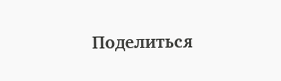Поделиться